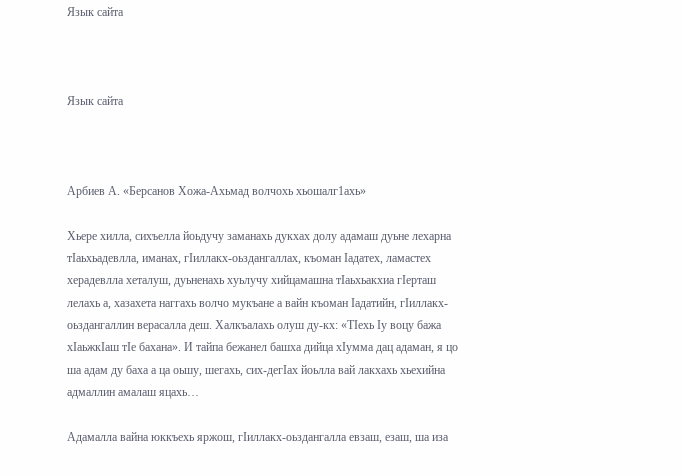Язык сайта



Язык сайта



Арбиев А. «Берсанов Хожа-Ахьмад волчохь хьошалг1ахь»

Хьере хилла, сихъелла йоьдучу заманахь дукхах долу адамаш дуьне лехарна тIаьхьадевлла, иманах, гIиллакх-оьздангаллах, къоман Iадатех, ламастех херадевлла хеталуш, дуьненахь хуьлучу хийцамашна тIаьхьакхиа гIерташ лелахь а, хазахета наггахь волчо мукъане а вайн къоман Iадатийн, гIиллакх-оьздангаллин верасалла деш. Халкъалахь олуш ду-кх: «ТIехь Iу воцу бажа хIаьжкIаш тIе бахана». И тайпа бежанел башха дийца хIумма дац адаман, я цо ша адам ду баха а ца оьшу, шегахь, сих-дегIах йоьлла вай лакхахь хьехийна адмаллин амалаш яцахь…

Адамалла вайна юккъехь яржош, гIиллакх-оьздангалла евзаш, езаш, ша иза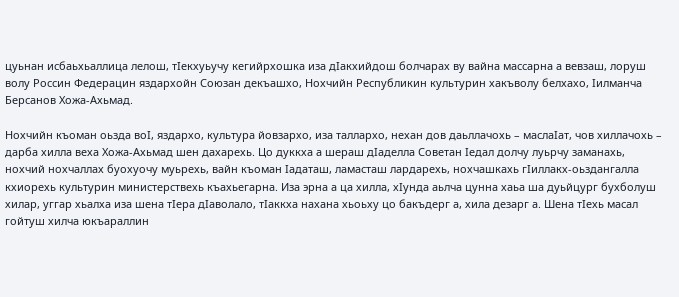цуьнан исбаьхьаллица лелош, тIекхуьучу кегийрхошка иза дIакхийдош болчарах ву вайна массарна а вевзаш, лоруш волу Россин Федерацин яздархойн Союзан декъашхо, Нохчийн Республикин культурин хакъволу белхахо, Iилманча Берсанов Хожа-Ахьмад.

Нохчийн къоман оьзда воI, яздархо, культура йовзархо, иза таллархо, нехан дов даьллачохь – маслаIат, чов хиллачохь – дарба хилла веха Хожа-Ахьмад шен дахарехь. Цо дуккха а шераш дIаделла Советан Iедал долчу луьрчу заманахь, нохчий нохчаллах буохуочу муьрехь, вайн къоман Iадаташ, ламасташ лардарехь, нохчашкахь гIиллакх-оьздангалла кхиорехь культурин министерствехь къахьегарна. Иза эрна а ца хилла, хIунда аьлча цунна хаьа ша дуьйцург бухболуш хилар, уггар хьалха иза шена тIера дIаволало, тIаккха нахана хьоьху цо бакъдерг а, хила дезарг а. Шена тIехь масал гойтуш хилча юкъараллин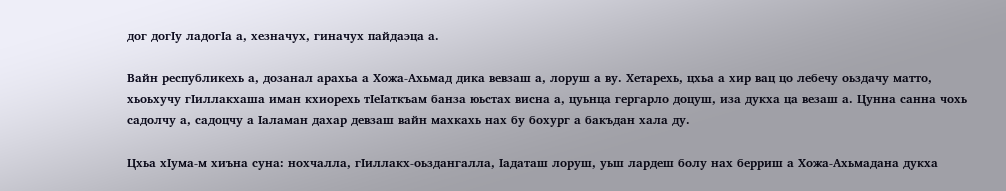дог догIу ладогIа а, хезначух, гиначух пайдаэца а.

Вайн республикехь а, дозанал арахьа а Хожа-Ахьмад дика вевзаш а, лоруш а ву. Хетарехь, цхьа а хир вац цо лебечу оьздачу матто, хьоьхучу гIиллакхаша иман кхиорехь тIеIаткъам банза юьстах висна а, цуьнца гергарло доцуш, иза дукха ца везаш а. Цунна санна чохь садолчу а, садоцчу а Iаламан дахар девзаш вайн махкахь нах бу бохург а бакъдан хала ду.

Цхьа хIума-м хиъна суна: нохчалла, гIиллакх-оьздангалла, Iадаташ лоруш, уьш лардеш болу нах берриш а Хожа-Ахьмадана дукха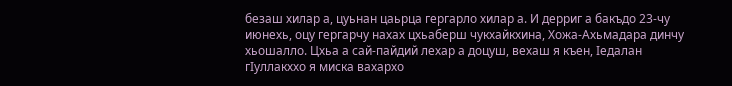безаш хилар а, цуьнан цаьрца гергарло хилар а. И дерриг а бакъдо 23-чу июнехь, оцу гергарчу нахах цхьаберш чукхайкхина, Хожа-Ахьмадара динчу хьошалло. Цхьа а сай-пайдий лехар а доцуш, вехаш я къен, Iедалан гIуллакххо я миска вахархо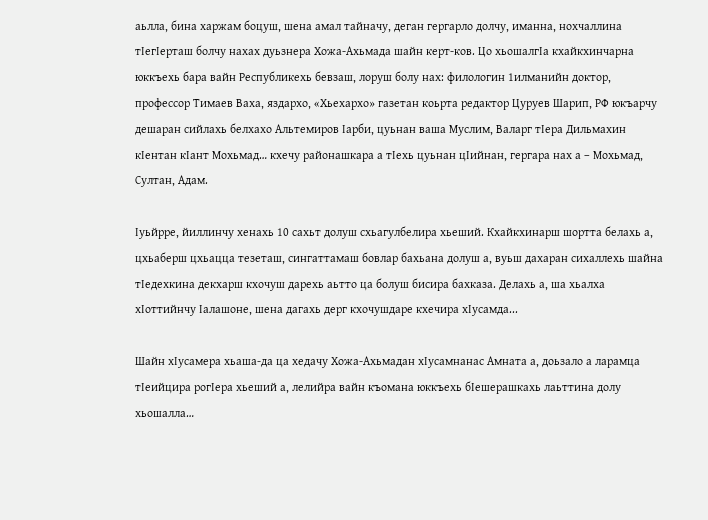аьлла, бина харжам боцуш, шена амал тайначу, деган гергарло долчу, иманна, нохчаллина тIегIерташ болчу нахах дуьзнера Хожа-Ахьмада шайн керт-ков. Цо хьошалгIа кхайкхинчарна юккъехь бара вайн Республикехь бевзаш, лоруш болу нах: филологин 1илманийн доктор, профессор Тимаев Ваха, яздархо, «Хьехархо» газетан коьрта редактор Цуруев Шарип, РФ юкъарчу дешаран сийлахь белхахо Альтемиров Iарби, цуьнан ваша Муслим, Валарг тIера Дильмахин кIентан кIант Мохьмад… кхечу районашкара а тIехь цуьнан цIийнан, гергара нах а – Мохьмад, Султан, Адам.

Iуьйрре, йиллинчу хенахь 10 сахьт долуш схьагулбелира хьеший. Кхайкхинарш шортта белахь а, цхьаберш цхьацца тезеташ, сингаттамаш бовлар бахьана долуш а, вуьш дахаран сихаллехь шайна тIедехкина декхарш кхочуш дарехь аьтто ца болуш бисира бахказа. Делахь а, ша хьалха хIоттийнчу Iалашоне, шена дагахь дерг кхочушдаре кхечира хIусамда...

Шайн хIусамера хьаша-да ца хедачу Хожа-Ахьмадан хIусамнанас Амната а, доьзало а ларамца тIеийцира рогIера хьеший а, лелийра вайн къомана юккъехь бIешерашкахь лаьттина долу хьошалла…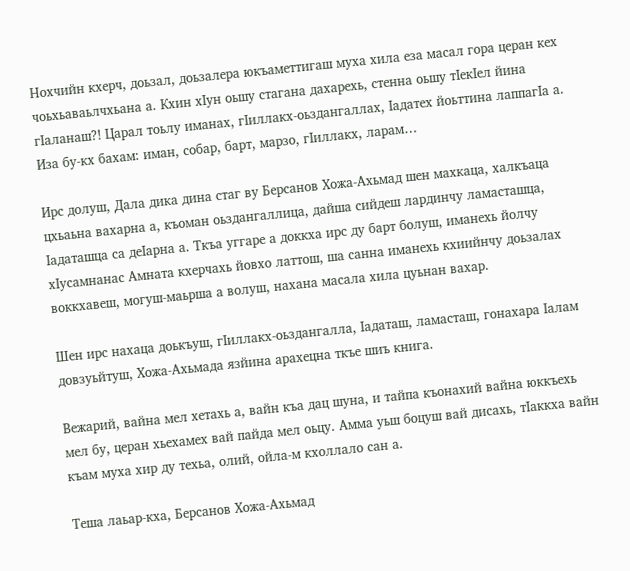Нохчийн кхерч, доьзал, доьзалера юкъаметтигаш муха хила еза масал гора церан кех чоьхьаваьлчхьана а. Кхин хIун оьшу стагана дахарехь, стенна оьшу тIекIел йина гIаланаш?! Царал тоьлу иманах, гIиллакх-оьздангаллах, Iадатех йоьттина лаппагIа а. Иза бу-кх бахам: иман, собар, барт, марзо, гIиллакх, ларам…

Ирс долуш, Дала дика дина стаг ву Берсанов Хожа-Ахьмад шен махкаца, халкъаца цхьаьна вахарна а, къоман оьздангаллица, дайша сийдеш лардинчу ламасташца, Iадаташца са деIарна а. Ткъа уггаре а доккха ирс ду барт болуш, иманехь йолчу хIусамнанас Амната кхерчахь йовхо латтош, ша санна иманехь кхиийнчу доьзалах воккхавеш, могуш-маьрша а волуш, нахана масала хила цуьнан вахар.

Шен ирс нахаца доькъуш, гIиллакх-оьздангалла, Iадаташ, ламасташ, гонахара Iалам довзуьйтуш, Хожа-Ахьмада язйина арахецна ткъе шиъ книга.

Вежарий, вайна мел хетахь а, вайн къа дац шуна, и тайпа къонахий вайна юккъехь мел бу, церан хьехамех вай пайда мел оьцу. Амма уьш боцуш вай дисахь, тIаккха вайн къам муха хир ду техьа, олий, ойла-м кхоллало сан а.

Теша лаьар-кха, Берсанов Хожа-Ахьмад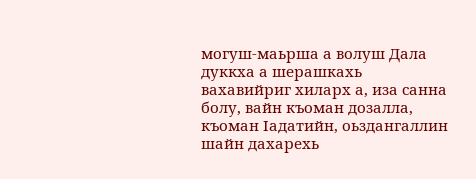могуш-маьрша а волуш Дала дуккха а шерашкахь вахавийриг хиларх а, иза санна болу, вайн къоман дозалла, къоман Iадатийн, оьздангаллин шайн дахарехь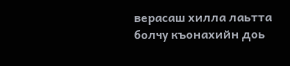верасаш хилла лаьтта болчу къонахийн доь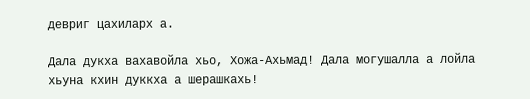девриг цахиларх а.

Дала дукха вахавойла хьо, Хожа-Ахьмад! Дала могушалла а лойла хьуна кхин дуккха а шерашкахь!